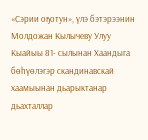«Сэрии оҕотун», үлэ бэтэрээнин Молдожан Кылычеву Улуу Кыайыы 81- сылынан Хаандыга бөһүөлэгэр скандинавскай хаамыынан дьарыктанар дьахталлар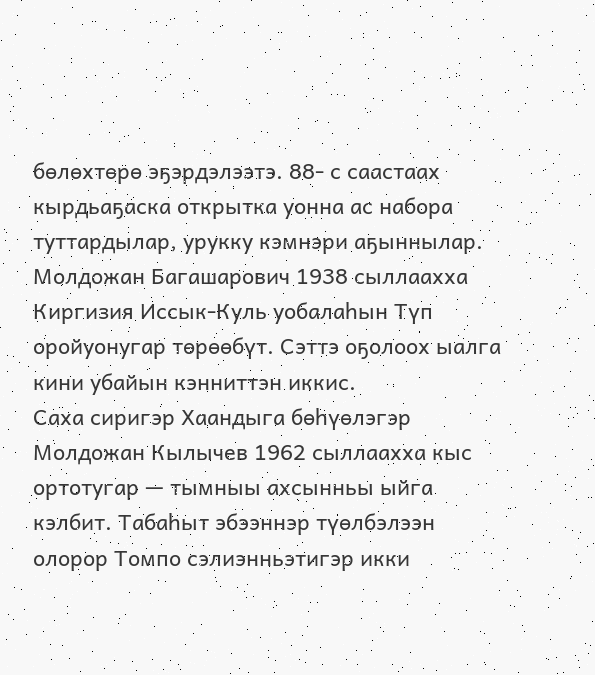бөлөхтөрө эҕэрдэлээтэ. 88- с саастаах кырдьаҕаска открытка уонна ас набора туттардылар, урукку кэмнэри аҕыннылар.
Молдожан Багашарович 1938 сыллаахха Киргизия Иссык-Куль уобалаһын Түп оройуонугар төрөөбүт. Сэттэ оҕолоох ыалга кини убайын кэнниттэн иккис.
Саха сиригэр Хаандыга бөһүөлэгэр Молдожан Кылычев 1962 сыллаахха кыс ортотугар — тымныы ахсынньы ыйга кэлбит. Табаһыт эбээннэр түөлбэлээн олорор Томпо сэлиэнньэтигэр икки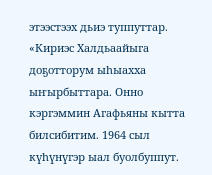этээстээх дьиэ туппуттар.
«Кириэс Халдьаайыга доҕотторум ыһыахха ыҥырбыттара. Онно кэргэммин Агафьяны кытта билсибитим. 1964 сыл күһүнүгэр ыал буолбуппут.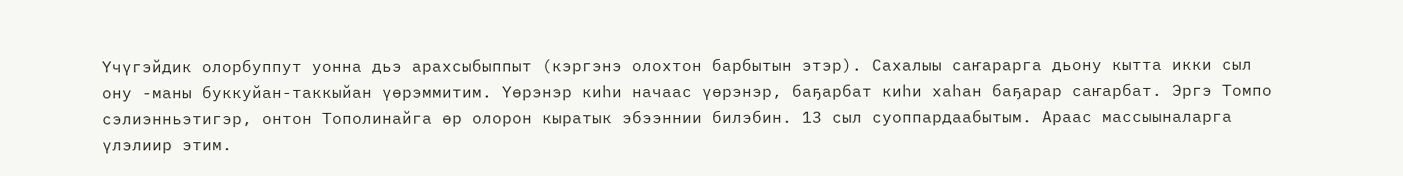Үчүгэйдик олорбуппут уонна дьэ арахсыбыппыт (кэргэнэ олохтон барбытын этэр). Сахалыы саҥарарга дьону кытта икки сыл ону -маны буккуйан-таккыйан үөрэммитим. Үөрэнэр киһи начаас үөрэнэр, баҕарбат киһи хаһан баҕарар саҥарбат. Эргэ Томпо сэлиэнньэтигэр, онтон Тополинайга өр олорон кыратык эбээннии билэбин. 13 сыл суоппардаабытым. Араас массыыналарга үлэлиир этим.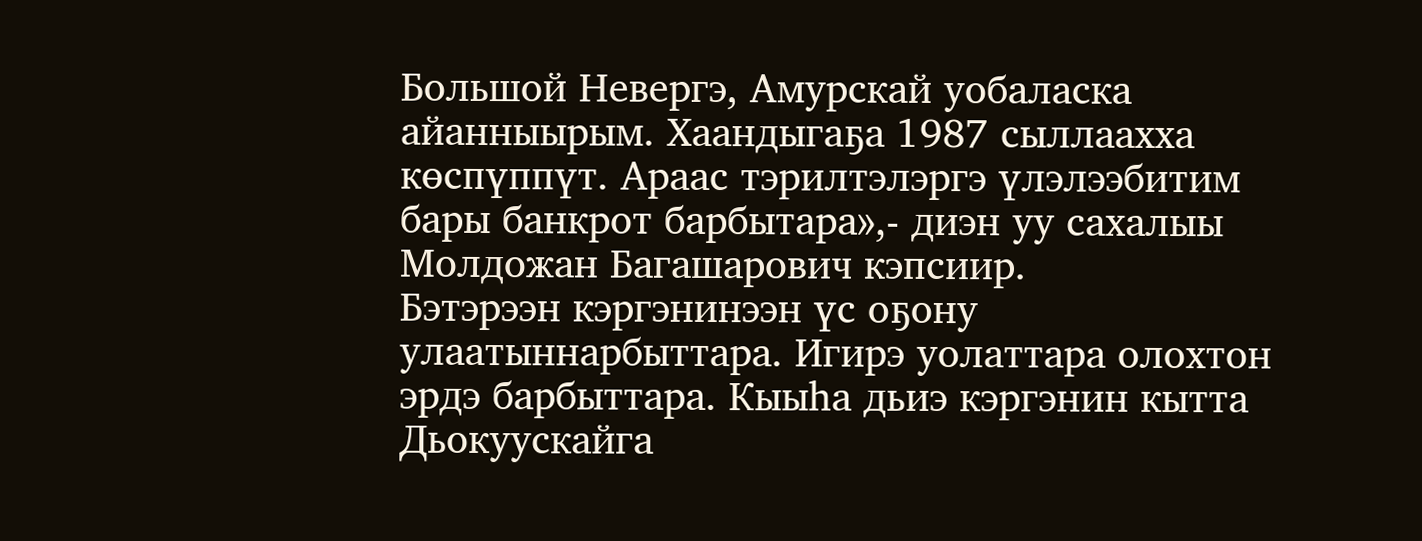Большой Невергэ, Амурскай уобаласка айанныырым. Хаандыгаҕа 1987 сыллаахха көспүппүт. Араас тэрилтэлэргэ үлэлээбитим бары банкрот барбытара»,- диэн уу сахалыы Молдожан Багашарович кэпсиир.
Бэтэрээн кэргэнинээн үс оҕону улаатыннарбыттара. Игирэ уолаттара олохтон эрдэ барбыттара. Кыыһа дьиэ кэргэнин кытта Дьокуускайга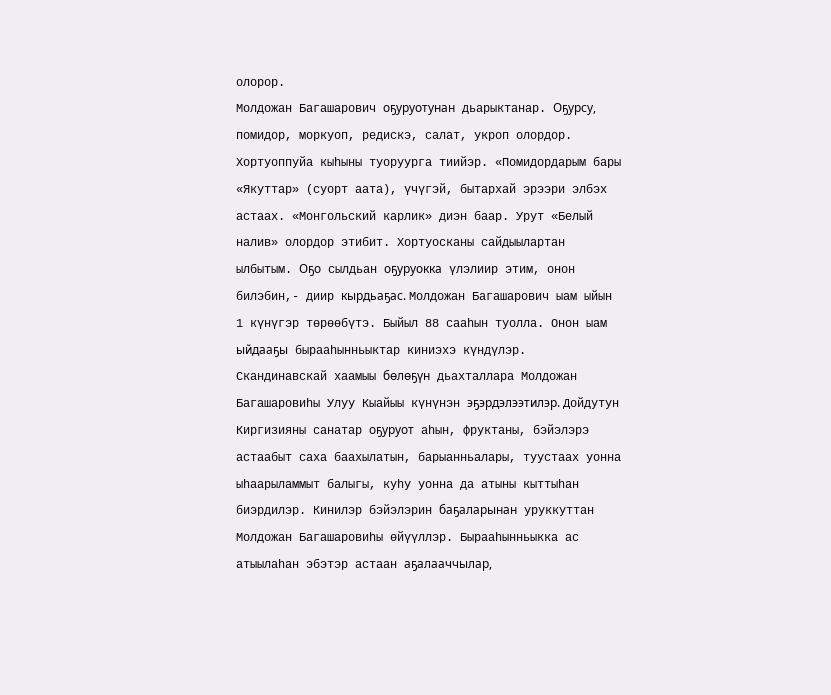олорор.
Молдожан Багашарович оҕуруотунан дьарыктанар. Оҕурсу, помидор, моркуоп, редискэ, салат, укроп олордор. Хортуоппуйа кыһыны туоруурга тиийэр. «Помидордарым бары «Якуттар» (суорт аата), үчүгэй, бытархай эрээри элбэх астаах. «Монгольский карлик» диэн баар. Урут «Белый налив» олордор этибит. Хортуосканы сайдыылартан ылбытым. Оҕо сылдьан оҕуруокка үлэлиир этим, онон билэбин,- диир кырдьаҕас. Молдожан Багашарович ыам ыйын 1 күнүгэр төрөөбүтэ. Быйыл 88 сааһын туолла. Онон ыам ыйдааҕы бырааһынньыктар киниэхэ күндүлэр.
Скандинавскай хаамыы бөлөҕүн дьахталлара Молдожан Багашаровиһы Улуу Кыайыы күнүнэн эҕэрдэлээтилэр. Дойдутун Киргизияны санатар оҕуруот аһын, фруктаны, бэйэлэрэ астаабыт саха баахылатын, барыанньалары, туустаах уонна ыһаарыламмыт балыгы, куһу уонна да атыны кыттыһан биэрдилэр. Кинилэр бэйэлэрин баҕаларынан уруккуттан Молдожан Багашаровиһы өйүүллэр. Бырааһынньыкка ас атыылаһан эбэтэр астаан аҕалааччылар,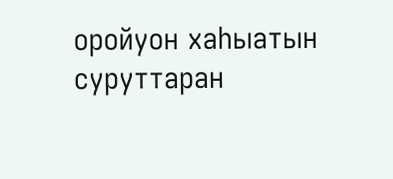оройуон хаһыатын суруттаран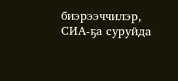биэрээччилэр, СИА-ҕа суруйда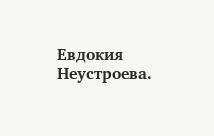Евдокия Неустроева.